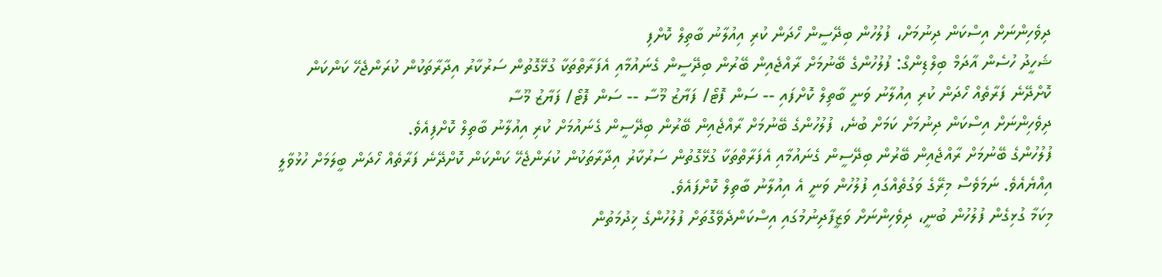ދިވެހިންނަށް އިސްކަން ދިނުމަށް، ފުލުހުން ބިދޭސީން ހޯދަން ކުރި އިއުލާނު ބާތިލް ކޮށްފި
ޝަހީދު ހުސެން އާދަމް ބިލްޑިންގް: ފުލުހުންގެ ބޭނުމަށް ރާއްޖެއިން ބޭރުން ބިދޭސީން ގެނައުމާއި އެފަރާތްތަކާ ގުޅޭގޮތުން ސަރުކާރު އިދާރާތަކުން ކުރަންޖެހޭ ކަންކަން ކޮށްދޭނެ ފަރާތެއް ހޯދަން ކުރި އިއުލާނު ވަނީ ބާތިލް ކޮށްފައި -- ސަން ފޮޓޯ/ ފަޔާޒު މޫސާ -- ސަން ފޮޓޯ/ ފަޔާޒު މޫސާ
ދިވެހިންނަށް އިސްކަން ދިނުމަށް ކަމަށް ބުނެ، ފުލުހުންގެ ބޭނުމަށް ރާއްޖެއިން ބޭރުން ބިދޭސީން ގެނައުމަށް ކުރި އިއުލާނު ބާތިލް ކޮށްފިއެވެ.
ފުލުހުންގެ ބޭނުމަށް ރާއްޖެއިން ބޭރުން ބިދޭސީން ގެނައުމާއި އެފަރާތްތަކާ ގުޅޭގޮތުން ސަރުކާރު އިދާރާތަކުން ކުރަންޖެހޭ ކަންކަން ކޮށްދޭނެ ފަރާތެއް ހޯދަން ބީލަމަށް ހުޅުވާލީ އިއްޔެއެވެ. ނަމަވެސް މިރޭގެ ވަގުތެއްގައި ފުލުހުން ވަނީ އެ އިއުލާނު ބާތިލް ކޮށްފައެވެ.
މިކަމާ ގުޅިގެން ފުލުހުން ބުނީ، ދިވެހިންނަށް ވަޒީފާދިނުމުގައި އިސްކަންދެވޭގޮތަށް ފުލުހުންގެ ޚިދުމަތުން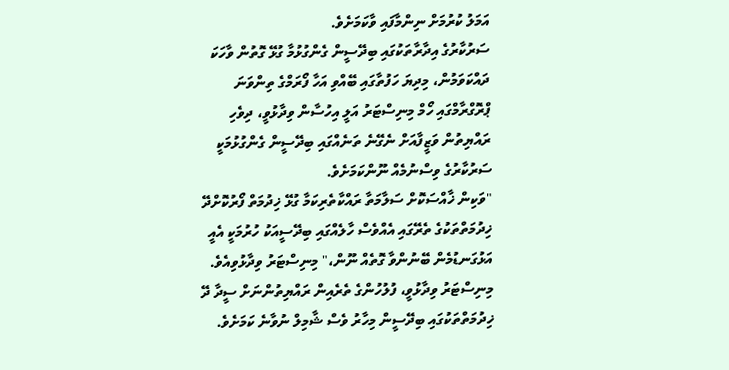އަމަލު ކުރުމަށް ނިންމާފައި ވާކަމަށެވެ.
ސަރުކާރުގެ އިދާރާތަކުގައި ބިދޭސީން ގެންގުޅުމާ ގުޅޭ ގޮތުން ވާހަކަ ދައްކަވަމުން، މިދިޔަ ހަފުތާގައި ބޭއްވި އަހާ ފޯރަމްގެ ތިންވަނަ ޕްރޮގްރާމްގައި ހޯމް މިނިސްޓަރު އަލީ އިހުސާން ވިދާޅުވީ، ދިވެހި ރައްޔިތުން ވަޒީފާއަށް ނެގޭނެ ތަނެއްގައި ބިދޭސީން ގެންގުޅުމަކީ ސަރުކާރުގެ ވިސްނުމެއް ނޫންކަމަށެވެ.
"ވަކިން ޚާއްސަކޮށް ސަލާމަތާ ރައްކާތެރިކަމާ ގުޅޭ ޚިދުމަތް ފޯރުކޮށްދޭ ޚިދުމަތްތަކުގެ ތެރޭގައި އެއްވެސް ހާލެއްގައި ބިދޭސީއަކު ހުރުމަކީ އެއީ އަޅުގަނޑުމެން ބޭނުންވާ ގޮތެއް ނޫން،" މިނިސްޓަރު ވިދާޅުވިއެވެ.
މިނިސްޓަރު ވިދާޅުވީ، ފުލުހުންގެ ތެރެއިން ރައްޔިތުންނަށް ސީދާ ދޭ ޚިދުމަތްތަކުގައި ބިދޭސީން މިހާރު ވެސް ޝާމިލް ނުވާނެ ކަމަށެވެ.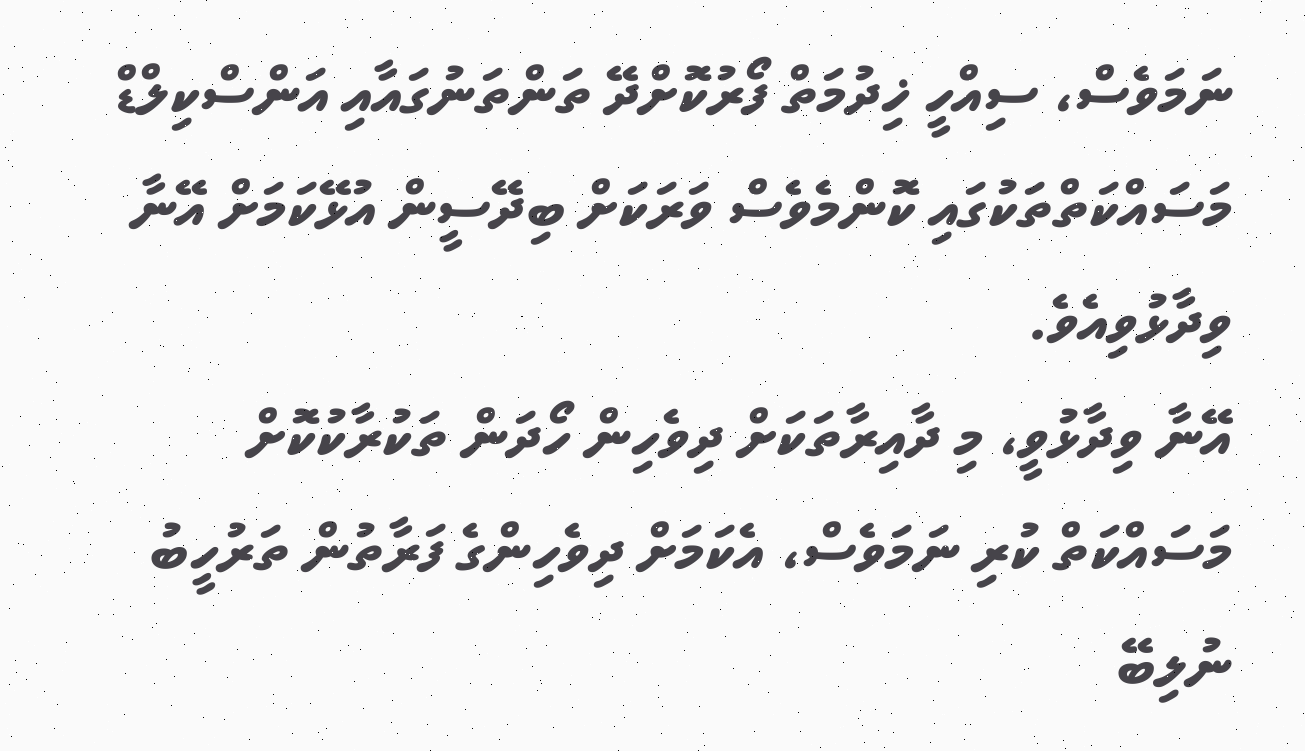ނަމަވެސް، ސިއްހީ ޚިދުމަތް ފޯރުކޮށްދޭ ތަންތަނުގައާއި އަންސްކިލްޑް މަސައްކަތްތަކުގައި ކޮންމެވެސް ވަރަކަށް ބިދޭސީން އުޅޭކަމަށް އޭނާ ވިދާޅުވިއެވެ.
އޭނާ ވިދާޅުވީ، މި ދާއިރާތަކަށް ދިވެހިން ހޯދަން ތަކުރާކުކޮށް މަސައްކަތް ކުރި ނަމަވެސް، އެކަމަށް ދިވެހިންގެ ފަރާތުން ތަރުހީބު ނުލިބޭ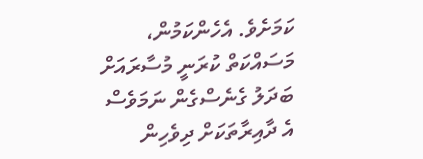ކަމަށެވެ. އެހެންކަމުން، މަސައްކަތް ކުރަނީ މުސާރައަށް ބަދަލު ގެނެސްގެން ނަމަވެސް އެ ދާއިރާތަކަށް ދިވެހިން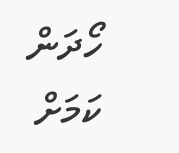ހޯދަން ކަމަށް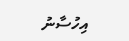އިހުސާނު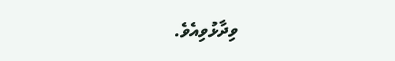ވިދާޅުވިއެވެ.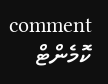comment ކޮމެންޓް